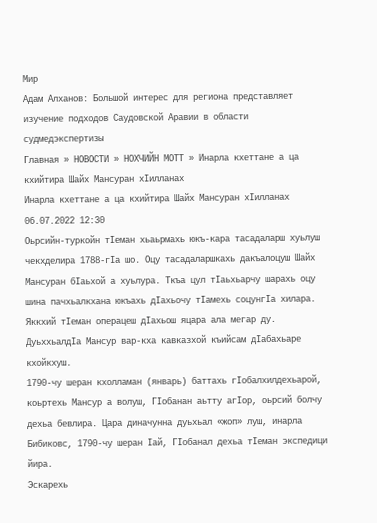Мир
Адам Алханов: Большой интерес для региона представляет изучение подходов Саудовской Аравии в области судмедэкспертизы
Главная » НОВОСТИ » НОХЧИЙН МОТТ » Инарла кхеттане а ца кхийтира Шайх Мансуран хIилланах
Инарла кхеттане а ца кхийтира Шайх Мансуран хIилланах
06.07.2022 12:30
Оьрсийн-туркойн тIеман хьаьрмахь юкъ-кара тасадаларш хуьлуш чекхделира 1788-гIа шо. Оцу тасадаларшкахь дакъалоцуш Шайх Мансуран бIаьхой а хуьлура. Ткъа цул тIаьхьарчу шарахь оцу шина пачхьалкхана юкъахь дIахьочу тIамехь соцунгIа хилара. Яккхий тIеман операцеш дIахьош яцара ала мегар ду. ДуьххьалдIа Мансур вар-кха кавказхой къийсам дIабахьаре кхойкхуш.
1790-чу шеран кхолламан (январь) баттахь гIобалхилдехьарой, коьртехь Мансур а волуш, ГIобанан аьтту агIор, оьрсий болчу дехьа бевлира. Цара диначунна дуьхьал «жоп» луш, инарла Бибиковс, 1790-чу шеран Iай, ГIобанал дехьа тIеман экспедици йира.
Эскарехь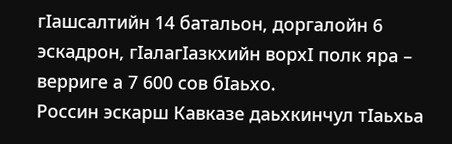гIашсалтийн 14 батальон, доргалойн 6 эскадрон, гIалагIазкхийн ворхI полк яра – верриге а 7 600 сов бIаьхо.
Россин эскарш Кавказе даьхкинчул тIаьхьа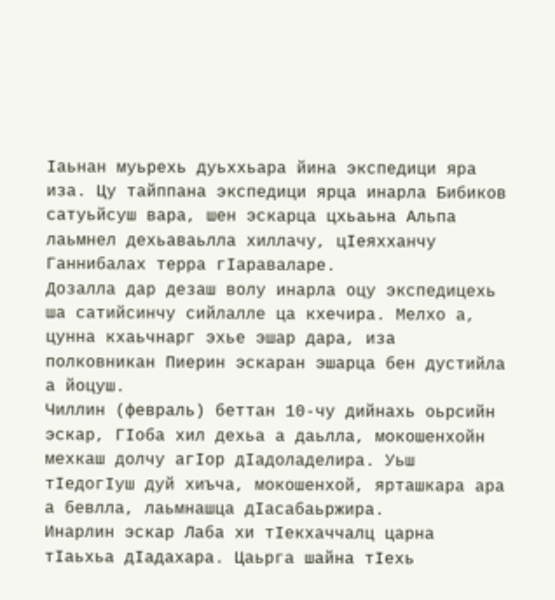Iаьнан муьрехь дуьххьара йина экспедици яра иза. Цу тайппана экспедици ярца инарла Бибиков сатуьйсуш вара, шен эскарца цхьаьна Альпа лаьмнел дехьаваьлла хиллачу, цIеяхханчу Ганнибалах терра гIараваларе.
Дозалла дар дезаш волу инарла оцу экспедицехь ша сатийсинчу сийлалле ца кхечира. Мелхо а, цунна кхаьчнарг эхье эшар дара, иза полковникан Пиерин эскаран эшарца бен дустийла а йоцуш.
Чиллин (февраль) беттан 10-чу дийнахь оьрсийн эскар, ГIоба хил дехьа а даьлла, мокошенхойн мехкаш долчу агIор дIадоладелира. Уьш тIедогIуш дуй хиъча, мокошенхой, ярташкара ара а бевлла, лаьмнашца дIасабаьржира.
Инарлин эскар Лаба хи тIекхаччалц царна тIаьхьа дIадахара. Цаьрга шайна тIехь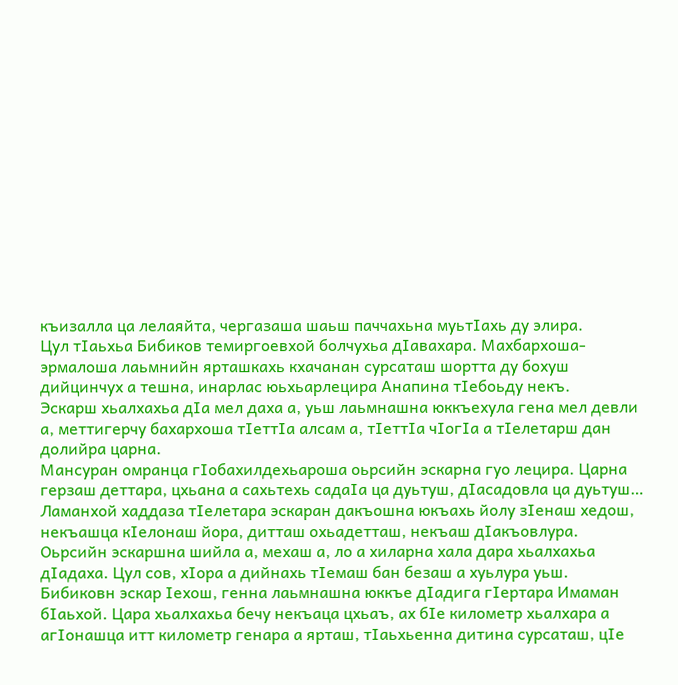къизалла ца лелаяйта, чергазаша шаьш паччахьна муьтIахь ду элира.
Цул тIаьхьа Бибиков темиргоевхой болчухьа дIавахара. Махбархоша-эрмалоша лаьмнийн ярташкахь кхачанан сурсаташ шортта ду бохуш дийцинчух а тешна, инарлас юьхьарлецира Анапина тIебоьду некъ.
Эскарш хьалхахьа дIа мел даха а, уьш лаьмнашна юккъехула гена мел девли а, меттигерчу бахархоша тIеттIа алсам а, тIеттIа чIогIа а тIелетарш дан долийра царна.
Мансуран омранца гIобахилдехьароша оьрсийн эскарна гуо лецира. Царна герзаш деттара, цхьана а сахьтехь садаIа ца дуьтуш, дIасадовла ца дуьтуш… Ламанхой хаддаза тIелетара эскаран дакъошна юкъахь йолу зIенаш хедош, некъашца кIелонаш йора, дитташ охьадетташ, некъаш дIакъовлура. Оьрсийн эскаршна шийла а, мехаш а, ло а хиларна хала дара хьалхахьа дIадаха. Цул сов, хIора а дийнахь тIемаш бан безаш а хуьлура уьш.
Бибиковн эскар Iехош, генна лаьмнашна юккъе дIадига гIертара Имаман бIаьхой. Цара хьалхахьа бечу некъаца цхьаъ, ах бIе километр хьалхара а агIонашца итт километр генара а ярташ, тIаьхьенна дитина сурсаташ, цIе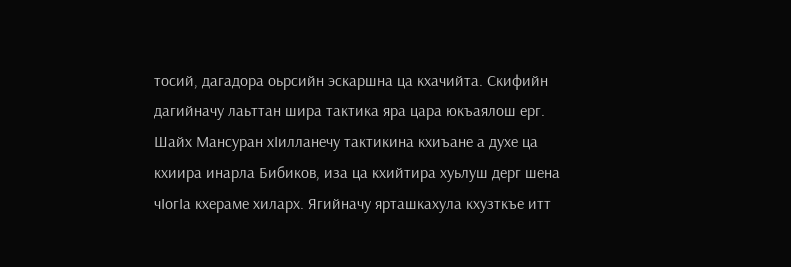тосий, дагадора оьрсийн эскаршна ца кхачийта. Скифийн дагийначу лаьттан шира тактика яра цара юкъаялош ерг.
Шайх Мансуран хIилланечу тактикина кхиъане а духе ца кхиира инарла Бибиков, иза ца кхийтира хуьлуш дерг шена чIогIа кхераме хиларх. Ягийначу ярташкахула кхузткъе итт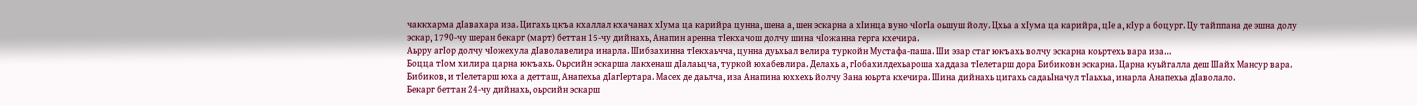чаккхарма дIавахара иза. Цигахь цкъа кхаллал кхачанах хIума ца карийра цунна, шена а, шен эскарна а хIинца вуно чIогIа оьшуш йолу. Цхьа а хIума ца карийра, цIе а, кIур а боцург. Цу тайппана де эшна долу эскар, 1790-чу шеран бекарг (март) беттан 15-чу дийнахь, Анапин аренна тIекхачош долчу шина чIожанна герга кхечира.
Аьрру агIор долчу чIожехула дIаволавелира инарла. Шибзахинна тIекхаьчча, цунна дуьхьал велира туркойн Мустафа-паша. Ши эзар стаг юкъахь волчу эскарна коьртехь вара иза…
Боцца тIом хилира царна юкъахь. Оьрсийн эскарша лакхенаш дIалаьцча, туркой юхабевлира. Делахь а, гIобахилдехьароша хаддаза тIелетарш дора Бибиковн эскарна. Царна куьйгалла деш Шайх Мансур вара.
Бибиков, и тIелетарш юха а детташ, Анапехьа дIагIертара. Масех де даьлча, иза Анапина юххехь йолчу Зана юьрта кхечира. Шина дийнахь цигахь садаьIначул тIаьхьа, инарла Анапехьа дIаволало.
Бекарг беттан 24-чу дийнахь, оьрсийн эскарш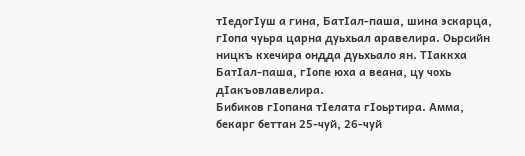тIедогIуш а гина, БатIал-паша, шина эскарца, гIопа чуьра царна дуьхьал аравелира. Оьрсийн ницкъ кхечира ондда дуьхьало ян. ТIаккха БатIал-паша, гIопе юха а веана, цу чохь дIакъовлавелира.
Бибиков гIопана тIелата гIоьртира. Амма, бекарг беттан 25-чуй, 26-чуй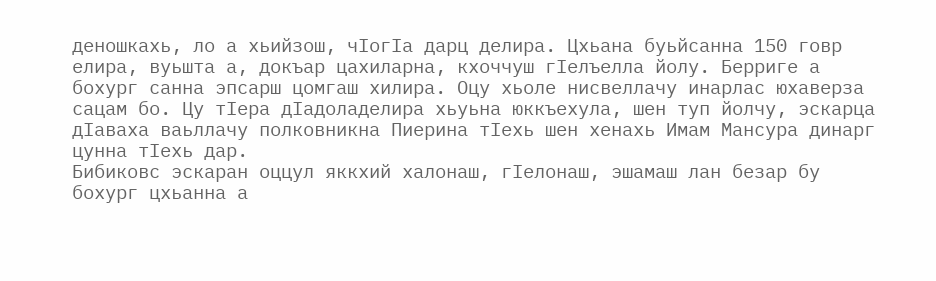деношкахь, ло а хьийзош, чIогIа дарц делира. Цхьана буьйсанна 150 говр елира, вуьшта а, докъар цахиларна, кхоччуш гIелъелла йолу. Берриге а бохург санна эпсарш цомгаш хилира. Оцу хьоле нисвеллачу инарлас юхаверза сацам бо. Цу тIера дIадоладелира хьуьна юккъехула, шен туп йолчу, эскарца дIаваха ваьллачу полковникна Пиерина тIехь шен хенахь Имам Мансура динарг цунна тIехь дар.
Бибиковс эскаран оццул яккхий халонаш, гIелонаш, эшамаш лан безар бу бохург цхьанна а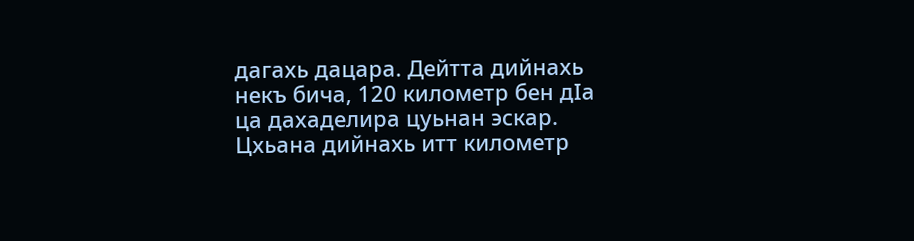дагахь дацара. Дейтта дийнахь некъ бича, 120 километр бен дIа ца дахаделира цуьнан эскар. Цхьана дийнахь итт километр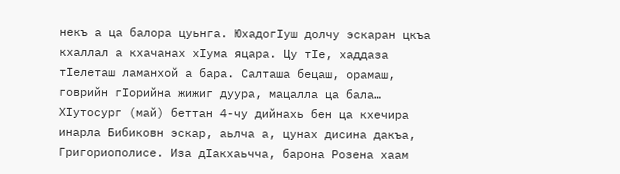некъ а ца балора цуьнга. ЮхадогIуш долчу эскаран цкъа кхаллал а кхачанах хIума яцара. Цу тIе, хаддаза тIелеташ ламанхой а бара. Салташа бецаш, орамаш, говрийн гIорийна жижиг дуура, мацалла ца бала…
ХIутосург (май) беттан 4-чу дийнахь бен ца кхечира инарла Бибиковн эскар, аьлча а, цунах дисина дакъа, Григориополисе. Иза дIакхаьчча, барона Розена хаам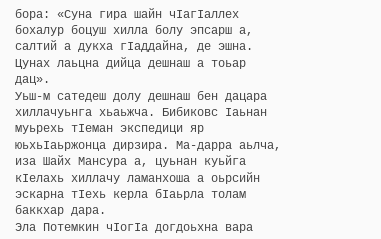бора: «Суна гира шайн чIагIаллех бохалур боцуш хилла болу эпсарш а, салтий а дукха гIаддайна, де эшна. Цунах лаьцна дийца дешнаш а тоьар дац».
Уьш-м сатедеш долу дешнаш бен дацара хиллачуьнга хьаьжча. Бибиковс Iаьнан муьрехь тIеман экспедици яр юьхьIаьржонца дирзира. Ма-дарра аьлча, иза Шайх Мансура а, цуьнан куьйга кIелахь хиллачу ламанхоша а оьрсийн эскарна тIехь керла бIаьрла толам баккхар дара.
Эла Потемкин чIогIа догдоьхна вара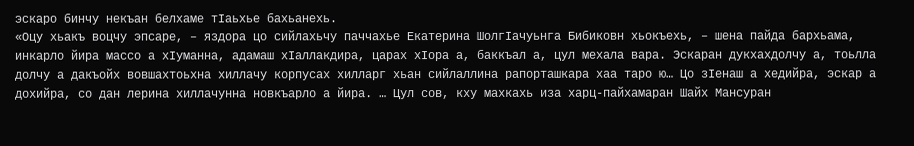эскаро бинчу некъан белхаме тIаьхье бахьанехь.
«Оцу хьакъ воцчу эпсаре, – яздора цо сийлахьчу паччахье Екатерина ШолгIачуьнга Бибиковн хьокъехь, – шена пайда бархьама, инкарло йира массо а хIуманна, адамаш хIаллакдира, царах хIора а, баккъал а, цул мехала вара. Эскаран дукхахдолчу а, тоьлла долчу а дакъойх вовшахтоьхна хиллачу корпусах хилларг хьан сийлаллина рапорташкара хаа таро ю… Цо зIенаш а хедийра, эскар а дохийра, со дан лерина хиллачунна новкъарло а йира. … Цул сов, кху махкахь иза харц-пайхамаран Шайх Мансуран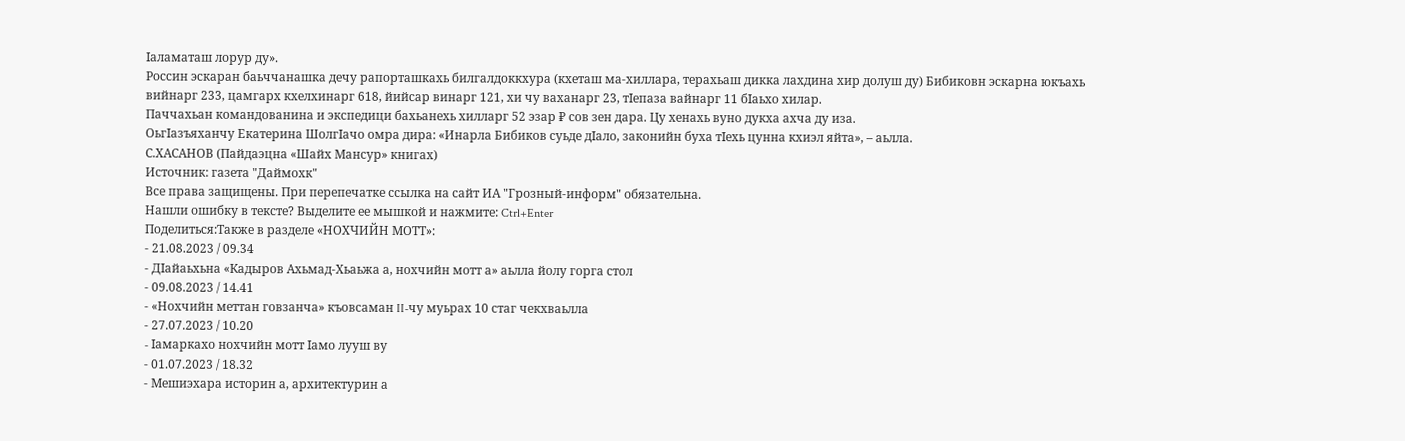Iаламаташ лорур ду».
Россин эскаран баьччанашка дечу рапорташкахь билгалдоккхура (кхеташ ма-хиллара, терахьаш дикка лахдина хир долуш ду) Бибиковн эскарна юкъахь вийнарг 233, цамгарх кхелхинарг 618, йийсар винарг 121, хи чу ваханарг 23, тIепаза вайнарг 11 бIаьхо хилар.
Паччахьан командованина и экспедици бахьанехь хилларг 52 эзар ₽ сов зен дара. Цу хенахь вуно дукха ахча ду иза.
ОьгIазъяханчу Екатерина ШолгIачо омра дира: «Инарла Бибиков суьде дIало, законийн буха тIехь цунна кхиэл яйта», – аьлла.
С.ХАСАНОВ (Пайдаэцна «Шайх Мансур» книгах)
Источник: газета "Даймохк"
Все права защищены. При перепечатке ссылка на сайт ИА "Грозный-информ" обязательна.
Нашли ошибку в тексте? Выделите ее мышкой и нажмите: Ctrl+Enter
Поделиться:Также в разделе «НОХЧИЙН МОТТ»:
- 21.08.2023 / 09.34
- ДӀайаьхьна «Кадыров Ахьмад-Хьаьжа а, нохчийн мотт а» аьлла йолу горга стол
- 09.08.2023 / 14.41
- «Нохчийн меттан говзанча» къовсаман II-чу муьрах 10 стаг чекхваьлла
- 27.07.2023 / 10.20
- Iамаркахо нохчийн мотт Iамо лууш ву
- 01.07.2023 / 18.32
- Мешиэхара историн а, архитектурин а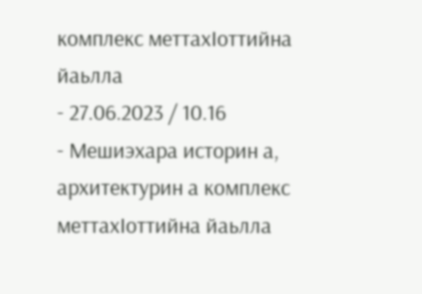комплекс меттахӀоттийна йаьлла
- 27.06.2023 / 10.16
- Мешиэхара историн а, архитектурин а комплекс меттахӀоттийна йаьлла